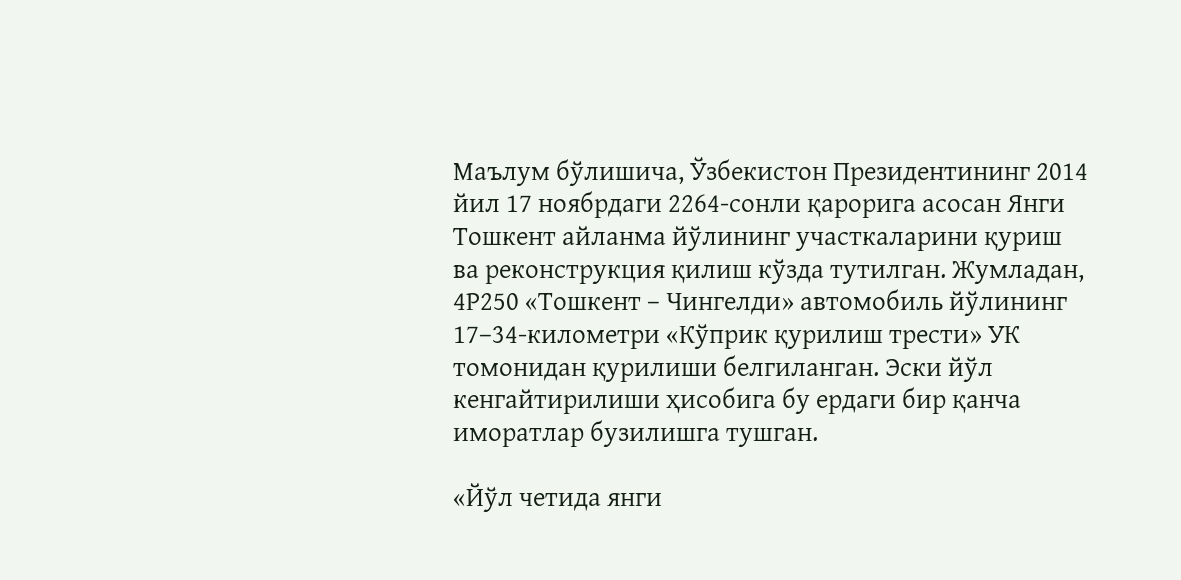Маълум бўлишича, Ўзбекистон Президентининг 2014 йил 17 ноябрдаги 2264-сонли қарорига асосан Янги Тошкент айланма йўлининг участкаларини қуриш ва реконструкция қилиш кўзда тутилган. Жумладан, 4Р250 «Тошкент – Чингелди» автомобиль йўлининг 17–34-километри «Кўприк қурилиш трести» УК томонидан қурилиши белгиланган. Эски йўл кенгайтирилиши ҳисобига бу ердаги бир қанча иморатлар бузилишга тушган.

«Йўл четида янги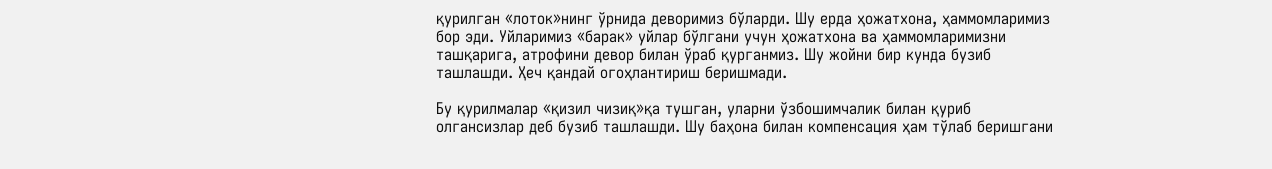қурилган «лоток»нинг ўрнида деворимиз бўларди. Шу ерда ҳожатхона, ҳаммомларимиз бор эди. Уйларимиз «барак» уйлар бўлгани учун ҳожатхона ва ҳаммомларимизни ташқарига, атрофини девор билан ўраб қурганмиз. Шу жойни бир кунда бузиб ташлашди. Ҳеч қандай огоҳлантириш беришмади.

Бу қурилмалар «қизил чизиқ»қа тушган, уларни ўзбошимчалик билан қуриб олгансизлар деб бузиб ташлашди. Шу баҳона билан компенсация ҳам тўлаб беришгани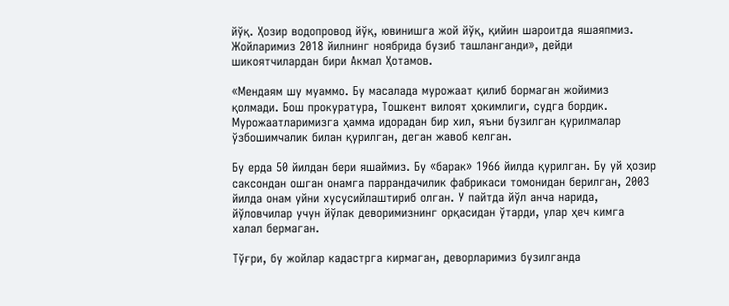йўқ. Ҳозир водопровод йўқ, ювинишга жой йўқ, қийин шароитда яшаяпмиз. Жойларимиз 2018 йилнинг ноябрида бузиб ташланганди», дейди шикоятчилардан бири Акмал Ҳотамов.

«Мендаям шу муаммо. Бу масалада мурожаат қилиб бормаган жойимиз қолмади. Бош прокуратура, Тошкент вилоят ҳокимлиги, судга бордик. Мурожаатларимизга ҳамма идорадан бир хил, яъни бузилган қурилмалар ўзбошимчалик билан қурилган, деган жавоб келган.

Бу ерда 50 йилдан бери яшаймиз. Бу «барак» 1966 йилда қурилган. Бу уй ҳозир саксондан ошган онамга паррандачилик фабрикаси томонидан берилган, 2003 йилда онам уйни хусусийлаштириб олган. У пайтда йўл анча нарида, йўловчилар учун йўлак деворимизнинг орқасидан ўтарди, улар ҳеч кимга халал бермаган.

Тўғри, бу жойлар кадастрга кирмаган, деворларимиз бузилганда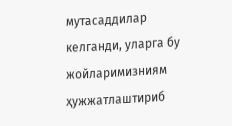мутасаддилар келганди, уларга бу жойларимизниям ҳужжатлаштириб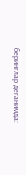беринглар деганимда: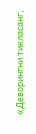«Деворингни тикласанг,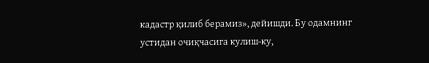кадастр қилиб берамиз», дейишди. Бу одамнинг устидан очиқчасига кулиш-ку,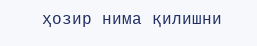ҳозир нима қилишни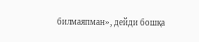билмаяпман», дейди бошқа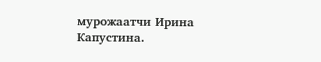мурожаатчи Ирина Капустина.